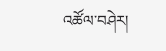འཚོལ་བཤེར།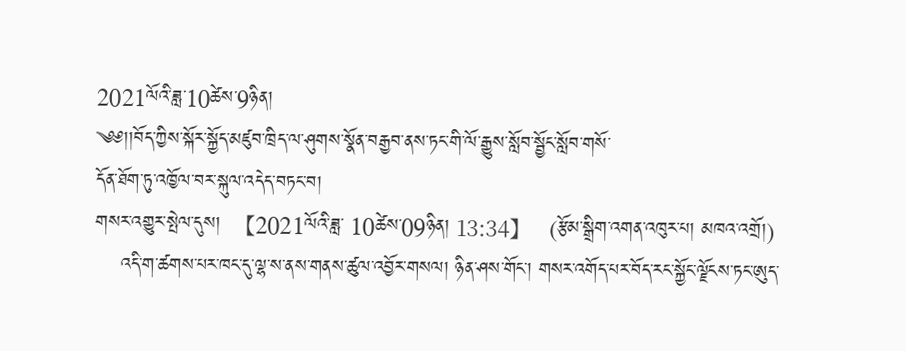2021ལོའི་ཟླ་10ཚེས་9ཉིན།
༄༅།།བོད་ཀྱིས་སྐོར་སྐྱོད་མཛུབ་ཁྲིད་ལ་ཤུགས་སྣོན་བརྒྱབ་ནས་ཏང་གི་ལོ་རྒྱུས་སློབ་སྦྱོང་སློབ་གསོ་
དོན་ཐོག་ཏུ་འཁྱོལ་བར་སྐུལ་འདེད་བཏང་བ།
གསར་འགྱུར་སྤེལ་དུས།  【2021ལོའི་ཟླ་ 10ཚེས་09ཉིན། 13:34】   (རྩོམ་སྒྲིག་འགན་འཁུར་པ། མཁའ་འགྲོ།)
    འདི་ག་ཚགས་པར་ཁང་དུ་ལྷ་ས་ནས་གནས་ཚུལ་འབྱོར་གསལ། ཉིན་ཤས་གོང་། གསར་འགོད་པར་བོད་རང་སྐྱོང་ལྗོངས་ཏང་ཨུད་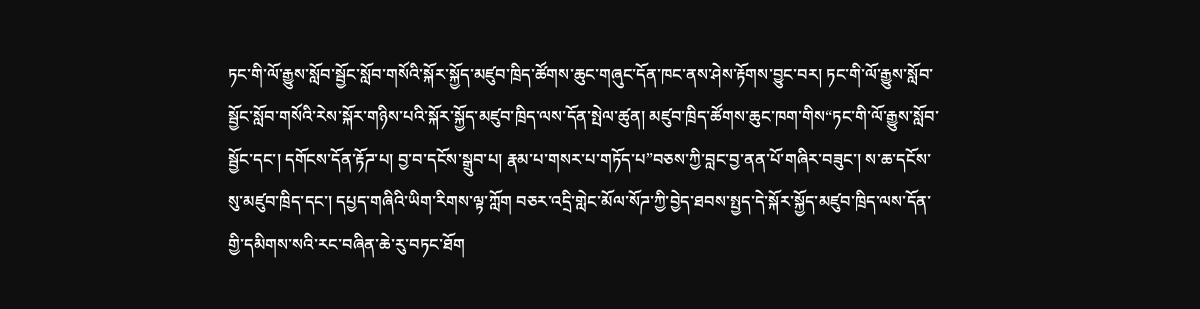ཏང་གི་ལོ་རྒྱུས་སློབ་སྦྱོང་སློབ་གསོའི་སྐོར་སྐྱོད་མཛུབ་ཁྲིད་ཚོགས་ཆུང་གཞུང་དོན་ཁང་ནས་ཤེས་རྟོགས་བྱུང་བར། ཏང་གི་ལོ་རྒྱུས་སློབ་སྦྱོང་སློབ་གསོའི་རེས་སྐོར་གཉིས་པའི་སྐོར་སྐྱོད་མཛུབ་ཁྲིད་ལས་དོན་སྤེལ་ཚུན། མཛུབ་ཁྲིད་ཚོགས་ཆུང་ཁག་གིས“ཏང་གི་ལོ་རྒྱུས་སློབ་སྦྱོང་དང་། དགོངས་དོན་རྟོཌ་པ། བྱ་བ་དངོས་སྒྲུབ་པ། རྣམ་པ་གསར་པ་གཏོད་པ”བཅས་ཀྱི་བླང་བྱ་ནན་པོ་གཞིར་བཟུང་། ས་ཆ་དངོས་སུ་མཛུབ་ཁྲིད་དང་། དཔྱད་གཞིའི་ཡིག་རིགས་ལྟ་ཀློག བཅར་འདྲི་གླེང་མོལ་སོཌ་ཀྱི་བྱེད་ཐབས་སྤྱད་དེ་སྐོར་སྐྱོད་མཛུབ་ཁྲིད་ལས་དོན་གྱི་དམིགས་སའི་རང་བཞིན་ཆེ་རུ་བཏང་ཐོག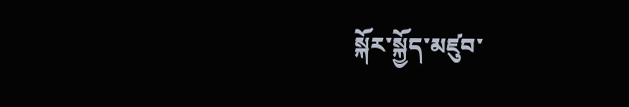སྐོར་སྐྱོད་མཛུབ་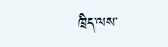ཁྲིད་ལས་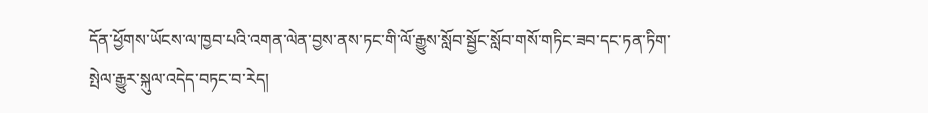དོན་ཕྱོགས་ཡོངས་ལ་ཁྱབ་པའི་འགན་ལེན་བྱས་ནས་ཏང་གི་ལོ་རྒྱུས་སློབ་སྦྱོང་སློབ་གསོ་གཏིང་ཟབ་དང་ཏན་ཏིག་སྤེལ་རྒྱུར་སྐུལ་འདེད་བཏང་བ་རེད།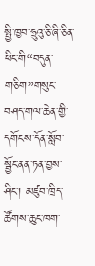སྤྱི་ཁྱབ་ཧྲུའུ་ཅི་ཞི་ཅིན་ཕིང་གི“བདུན་གཅིག”གསུང་བཤད་གལ་ཆེན་གྱི་དགོངས་དོན་སློབ་སྦྱོང་ནན་ཏན་བྱས་ཤིང་། མཛུབ་ཁྲིད་ཚོགས་ཆུང་ཁག་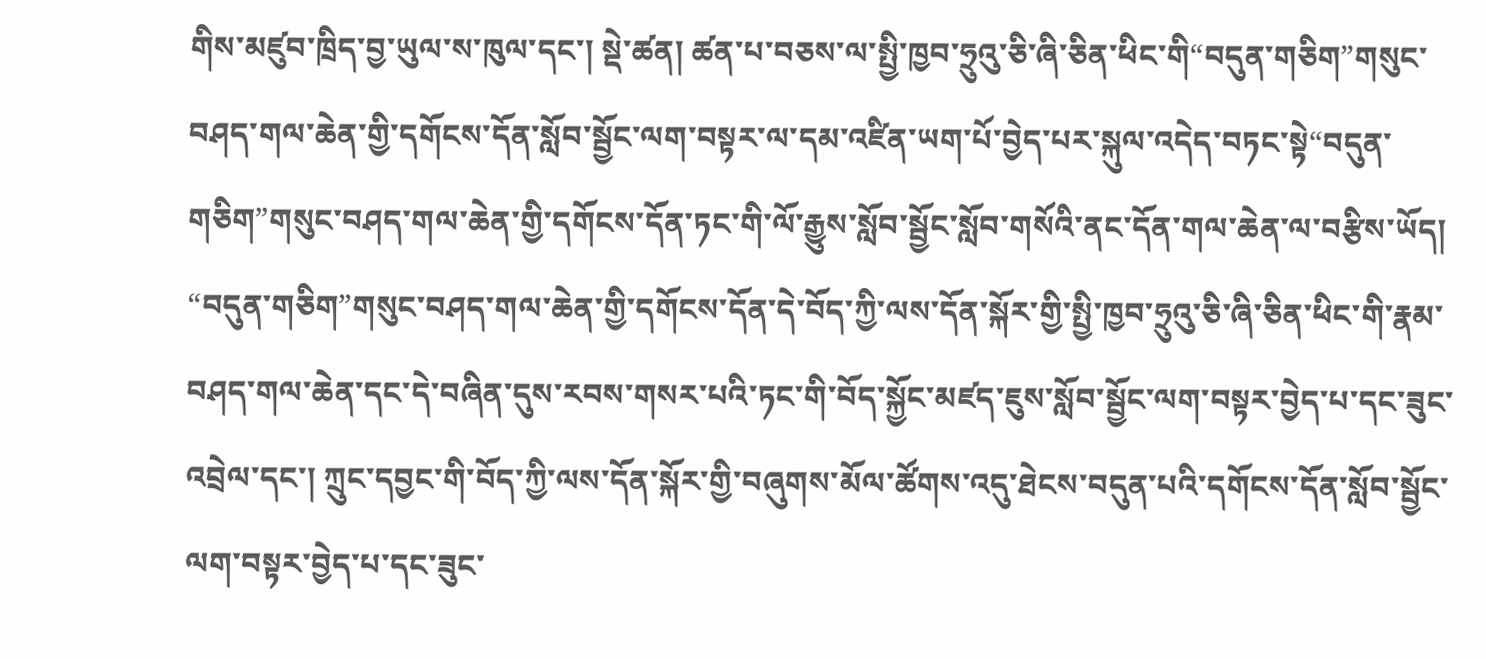གིས་མཛུབ་ཁྲིད་བྱ་ཡུལ་ས་ཁུལ་དང་། སྡེ་ཚན། ཚན་པ་བཅས་ལ་སྤྱི་ཁྱབ་ཧྲུའུ་ཅི་ཞི་ཅིན་ཕིང་གི“བདུན་གཅིག”གསུང་བཤད་གལ་ཆེན་གྱི་དགོངས་དོན་སློབ་སྦྱོང་ལག་བསྟར་ལ་དམ་འཛིན་ཡག་པོ་བྱེད་པར་སྐུལ་འདེད་བཏང་སྟེ“བདུན་གཅིག”གསུང་བཤད་གལ་ཆེན་གྱི་དགོངས་དོན་ཏང་གི་ལོ་རྒྱུས་སློབ་སྦྱོང་སློབ་གསོའི་ནང་དོན་གལ་ཆེན་ལ་བརྩིས་ཡོད། “བདུན་གཅིག”གསུང་བཤད་གལ་ཆེན་གྱི་དགོངས་དོན་དེ་བོད་ཀྱི་ལས་དོན་སྐོར་གྱི་སྤྱི་ཁྱབ་ཧྲུའུ་ཅི་ཞི་ཅིན་ཕིང་གི་རྣམ་བཤད་གལ་ཆེན་དང་དེ་བཞིན་དུས་རབས་གསར་པའི་ཏང་གི་བོད་སྐྱོང་མཛད་ཇུས་སློབ་སྦྱོང་ལག་བསྟར་བྱེད་པ་དང་ཟུང་འབྲེལ་དང་། ཀྲུང་དབྱང་གི་བོད་ཀྱི་ལས་དོན་སྐོར་གྱི་བཞུགས་མོལ་ཚོགས་འདུ་ཐེངས་བདུན་པའི་དགོངས་དོན་སློབ་སྦྱོང་ལག་བསྟར་བྱེད་པ་དང་ཟུང་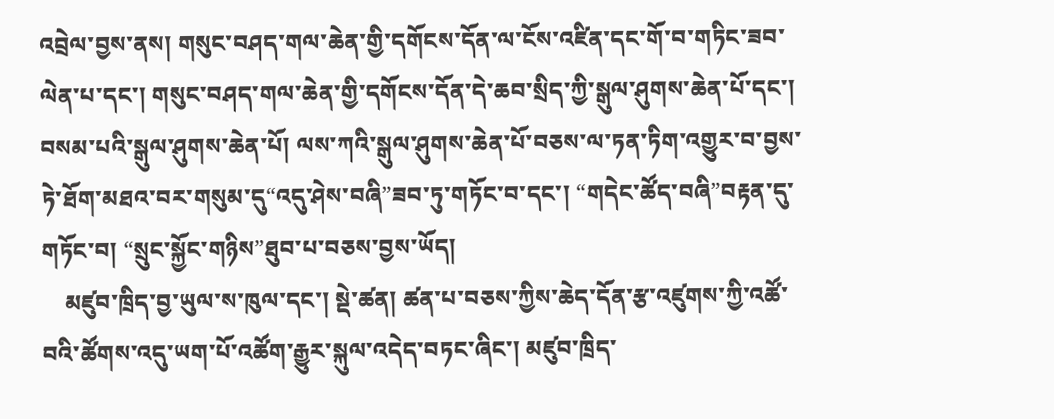འབྲེལ་བྱས་ནས། གསུང་བཤད་གལ་ཆེན་གྱི་དགོངས་དོན་ལ་ངོས་འཛིན་དང་གོ་བ་གཏིང་ཟབ་ལེན་པ་དང་། གསུང་བཤད་གལ་ཆེན་གྱི་དགོངས་དོན་དེ་ཆབ་སྲིད་ཀྱི་སྒུལ་ཤུགས་ཆེན་པོ་དང་། བསམ་པའི་སྒུལ་ཤུགས་ཆེན་པོ། ལས་ཀའི་སྒུལ་ཤུགས་ཆེན་པོ་བཅས་ལ་ཏན་ཏིག་འགྱུར་བ་བྱས་ཏེ་ཐོག་མཐའ་བར་གསུམ་དུ“འདུ་ཤེས་བཞི”ཟབ་ཏུ་གཏོང་བ་དང་། “གདེང་ཚོད་བཞི”བརྟན་དུ་གཏོང་བ། “སྲུང་སྐྱོང་གཉིས”ཐུབ་པ་བཅས་བྱས་ཡོད།
    མཛུབ་ཁྲིད་བྱ་ཡུལ་ས་ཁུལ་དང་། སྡེ་ཚན། ཚན་པ་བཅས་ཀྱིས་ཆེད་དོན་རྩ་འཛུགས་ཀྱི་འཚོ་བའི་ཚོགས་འདུ་ཡག་པོ་འཚོག་རྒྱུར་སྐུལ་འདེད་བཏང་ཞིང་། མཛུབ་ཁྲིད་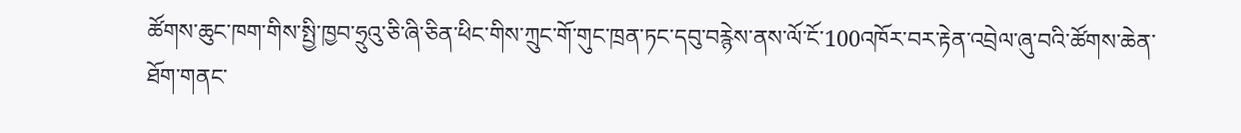ཚོགས་ཆུང་ཁག་གིས་སྤྱི་ཁྱབ་ཧྲུའུ་ཅི་ཞི་ཅིན་ཕིང་གིས་ཀྲུང་གོ་གུང་ཁྲན་ཏང་དབུ་བརྙེས་ནས་ལོ་ངོ་100འཁོར་བར་རྟེན་འབྲེལ་ཞུ་བའི་ཚོགས་ཆེན་ཐོག་གནང་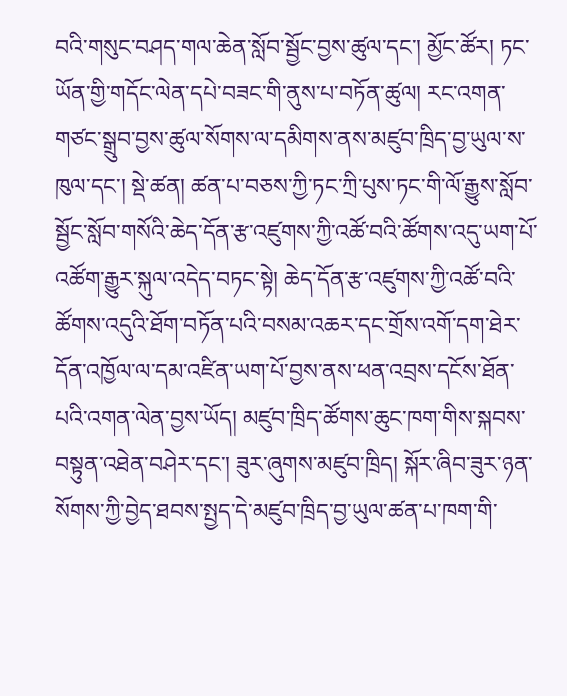བའི་གསུང་བཤད་གལ་ཆེན་སློབ་སྦྱོང་བྱས་ཚུལ་དང་། མྱོང་ཚོར། ཏང་ཡོན་གྱི་གདོང་ལེན་དཔེ་བཟང་གི་ནུས་པ་བཏོན་ཚུལ། རང་འགན་གཙང་སྒྲུབ་བྱས་ཚུལ་སོགས་ལ་དམིགས་ནས་མཛུབ་ཁྲིད་བྱ་ཡུལ་ས་ཁུལ་དང་། སྡེ་ཚན། ཚན་པ་བཅས་ཀྱི་ཏང་ཀྲི་པུས་ཏང་གི་ལོ་རྒྱུས་སློབ་སྦྱོང་སློབ་གསོའི་ཆེད་དོན་རྩ་འཛུགས་ཀྱི་འཚོ་བའི་ཚོགས་འདུ་ཡག་པོ་འཚོག་རྒྱུར་སྐུལ་འདེད་བཏང་སྟེ། ཆེད་དོན་རྩ་འཛུགས་ཀྱི་འཚོ་བའི་ཚོགས་འདུའི་ཐོག་བཏོན་པའི་བསམ་འཆར་དང་གྲོས་འགོ་དག་ཐེར་དོན་འཁྱོལ་ལ་དམ་འཛིན་ཡག་པོ་བྱས་ནས་ཕན་འབྲས་དངོས་ཐོན་པའི་འགན་ལེན་བྱས་ཡོད། མཛུབ་ཁྲིད་ཚོགས་ཆུང་ཁག་གིས་སྐབས་བསྟུན་འཐེན་བཤེར་དང་། ཟུར་ཞུགས་མཛུབ་ཁྲིད། སྐོར་ཞིབ་ཟུར་ཉན་སོགས་ཀྱི་བྱེད་ཐབས་སྤྱད་དེ་མཛུབ་ཁྲིད་བྱ་ཡུལ་ཚན་པ་ཁག་གི་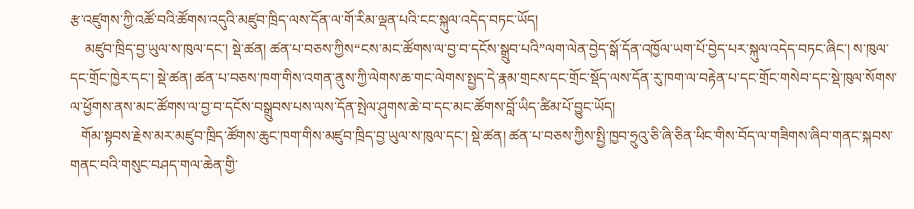རྩ་འཛུགས་ཀྱི་འཚོ་བའི་ཚོགས་འདུའི་མཛུབ་ཁྲིད་ལས་དོན་ལ་གོ་རིམ་ལྡན་པའི་ངང་སྐུལ་འདེད་བཏང་ཡོད།
    མཛུབ་ཁྲིད་བྱ་ཡུལ་ས་ཁུལ་དང་། སྡེ་ཚན། ཚན་པ་བཅས་ཀྱིས“ངས་མང་ཚོགས་ལ་བྱ་བ་དངོས་སྒྲུབ་པའི”ལག་ལེན་བྱེད་སྒོ་དོན་འཁྱོལ་ཡག་པོ་བྱེད་པར་སྐུལ་འདེད་བཏང་ཞིང་། ས་ཁུལ་དང་གྲོང་ཁྱེར་དང་། སྡེ་ཚན། ཚན་པ་བཅས་ཁག་གིས་འགན་ནུས་ཀྱི་ལེགས་ཆ་གང་ལེགས་སྤྱད་དེ་རྣམ་གྲངས་དང་གྲོང་སྡོད་ལས་དོན་རུ་ཁག་ལ་བརྟེན་པ་དང་གྲོང་གསེབ་དང་སྡེ་ཁུལ་སོགས་ལ་ཕྱོགས་ནས་མང་ཚོགས་ལ་བྱ་བ་དངོས་བསྒྲུབས་པས་ལས་དོན་སྤེལ་ཤུགས་ཆེ་བ་དང་མང་ཚོགས་བློ་ཡིད་ཚིམ་པོ་བྱུང་ཡོད།
   གོམ་སྟབས་རྗེས་མར་མཛུབ་ཁྲིད་ཚོགས་ཆུང་ཁག་གིས་མཛུབ་ཁྲིད་བྱ་ཡུལ་ས་ཁུལ་དང་། སྡེ་ཚན། ཚན་པ་བཅས་ཀྱིས་སྤྱི་ཁྱབ་ཧྲུའུ་ཅི་ཞི་ཅིན་ཕིང་གིས་བོད་ལ་གཟིགས་ཞིབ་གནང་སྐབས་གནང་བའི་གསུང་བཤད་གལ་ཆེན་གྱི་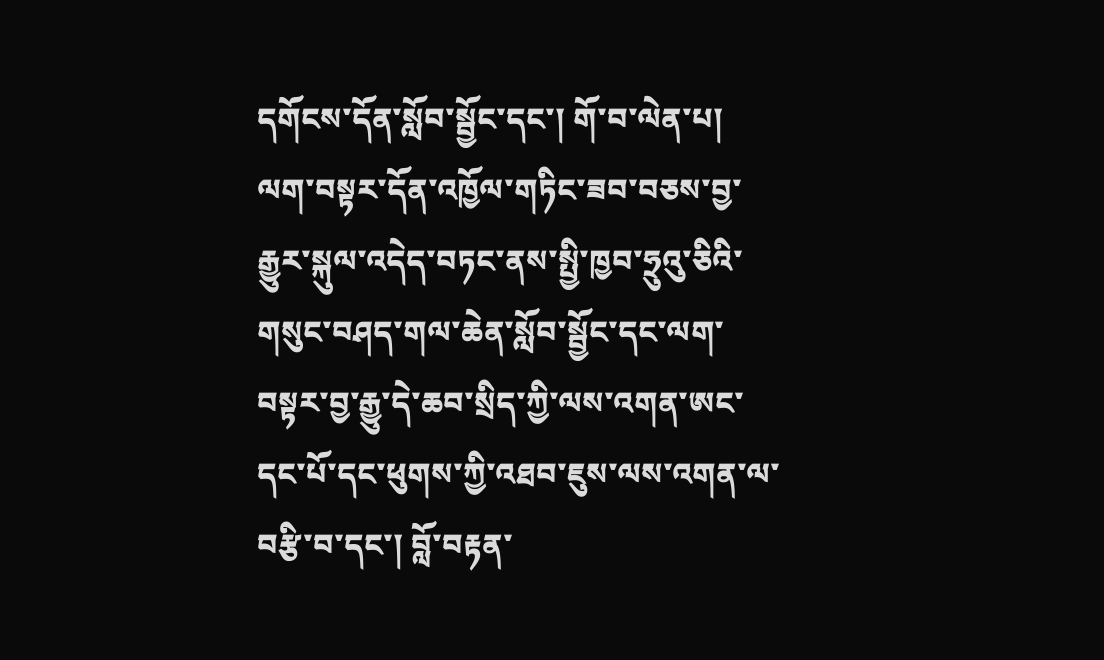དགོངས་དོན་སློབ་སྦྱོང་དང་། གོ་བ་ལེན་པ། ལག་བསྟར་དོན་འཁྱོལ་གཏིང་ཟབ་བཅས་བྱ་རྒྱུར་སྐུལ་འདེད་བཏང་ནས་སྤྱི་ཁྱབ་ཧྲུའུ་ཅིའི་གསུང་བཤད་གལ་ཆེན་སློབ་སྦྱོང་དང་ལག་བསྟར་བྱ་རྒྱུ་དེ་ཆབ་སྲིད་ཀྱི་ལས་འགན་ཨང་དང་པོ་དང་ཕུགས་ཀྱི་འཐབ་ཇུས་ལས་འགན་ལ་བརྩི་བ་དང་། བློ་བརྟན་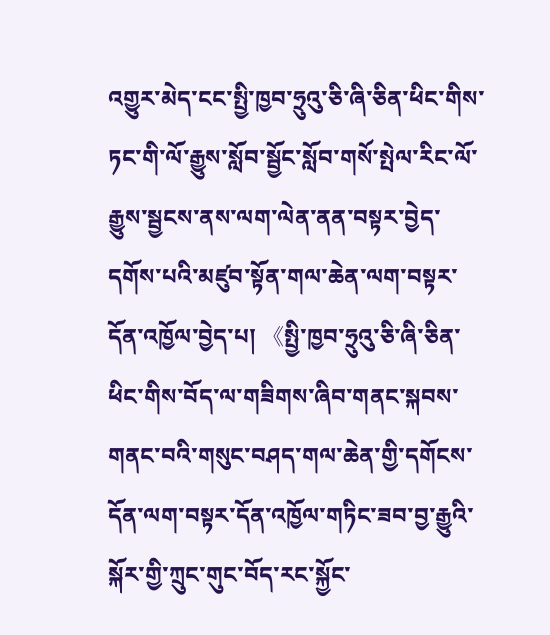འགྱུར་མེད་ངང་སྤྱི་ཁྱབ་ཧྲུའུ་ཅི་ཞི་ཅིན་ཕིང་གིས་ཏང་གི་ལོ་རྒྱུས་སློབ་སྦྱོང་སློབ་གསོ་སྤེལ་རིང་ལོ་རྒྱུས་སྦྱངས་ནས་ལག་ལེན་ནན་བསྟར་བྱེད་དགོས་པའི་མཛུབ་སྟོན་གལ་ཆེན་ལག་བསྟར་དོན་འཁྱོལ་བྱེད་པ། 《སྤྱི་ཁྱབ་ཧྲུའུ་ཅི་ཞི་ཅིན་ཕིང་གིས་བོད་ལ་གཟིགས་ཞིབ་གནང་སྐབས་གནང་བའི་གསུང་བཤད་གལ་ཆེན་གྱི་དགོངས་དོན་ལག་བསྟར་དོན་འཁྱོལ་གཏིང་ཟབ་བྱ་རྒྱུའི་སྐོར་གྱི་ཀྲུང་གུང་བོད་རང་སྐྱོང་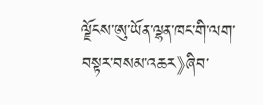ལྗོངས་ཨུ་ཡོན་ལྷན་ཁང་གི་ལག་བསྟར་བསམ་འཆར》ཞིབ་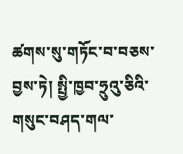ཚགས་སུ་གཏོང་བ་བཅས་བྱས་ཏེ། སྤྱི་ཁྱབ་ཧྲུའུ་ཅིའི་གསུང་བཤད་གལ་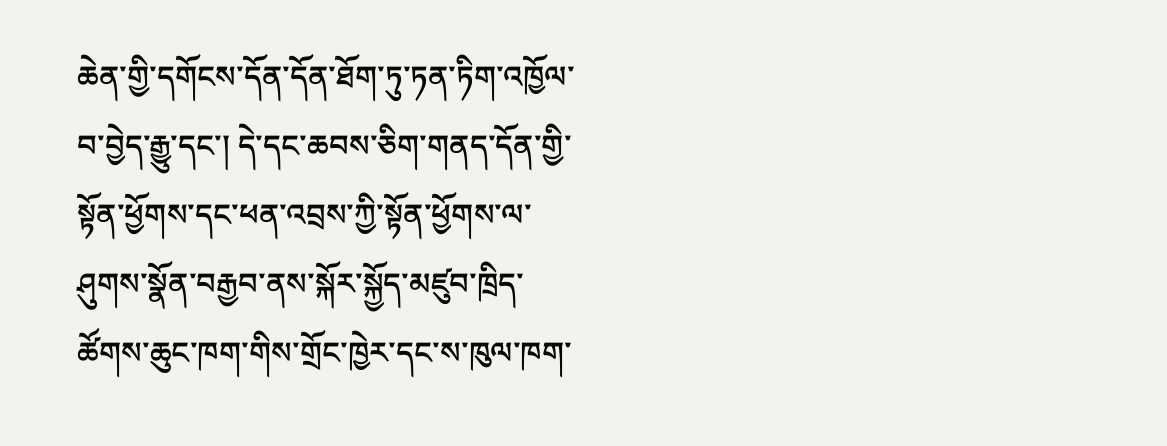ཆེན་གྱི་དགོངས་དོན་དོན་ཐོག་ཏུ་ཏན་ཏིག་འཁྱོལ་བ་བྱེད་རྒྱུ་དང་། དེ་དང་ཆབས་ཅིག་གནད་དོན་གྱི་སྟོན་ཕྱོགས་དང་ཕན་འབྲས་ཀྱི་སྟོན་ཕྱོགས་ལ་ཤུགས་སྣོན་བརྒྱབ་ནས་སྐོར་སྐྱོད་མཛུབ་ཁྲིད་ཚོགས་ཆུང་ཁག་གིས་གྲོང་ཁྱེར་དང་ས་ཁུལ་ཁག་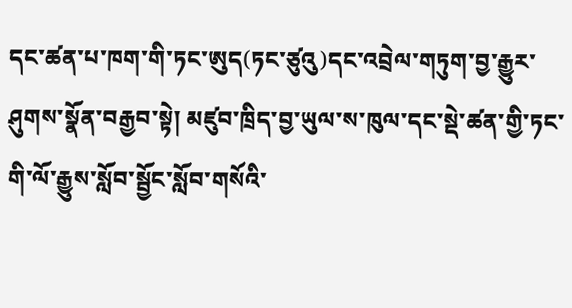དང་ཚན་པ་ཁག་གི་ཏང་ཨུད(ཏང་ཙུའུ)དང་འབྲེལ་གཏུག་བྱ་རྒྱུར་ཤུགས་སྣོན་བརྒྱབ་སྟེ། མཛུབ་ཁྲིད་བྱ་ཡུལ་ས་ཁུལ་དང་སྡེ་ཚན་གྱི་ཏང་གི་ལོ་རྒྱུས་སློབ་སྦྱོང་སློབ་གསོའི་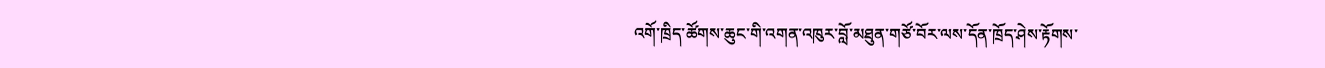འགོ་ཁྲིད་ཚོགས་ཆུང་གི་འགན་འཁུར་བློ་མཐུན་གཙོ་བོར་ལས་དོན་ཁྲོད་ཤེས་རྟོགས་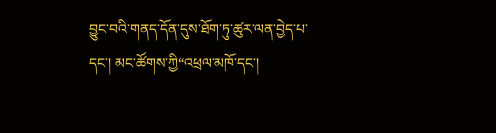བྱུང་བའི་གནད་དོན་དུས་ཐོག་ཏུ་ཚུར་ལན་བྱེད་པ་དང་། མང་ཚོགས་ཀྱི“འཕྲལ་མཁོ་དང་།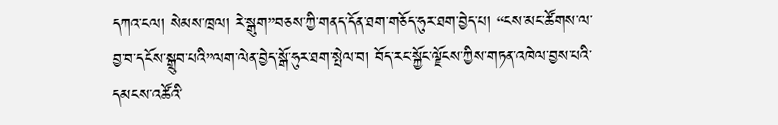དཀའ་ངལ། སེམས་ཁྲལ། རེ་སྒུག”བཅས་ཀྱི་གནད་དོན་ཐག་གཅོད་ཧུར་ཐག་བྱེད་པ། “ངས་མང་ཚོགས་ལ་བྱ་བ་དངོས་སྒྲུབ་པའི”ལག་ལེན་བྱེད་སྒོ་ཧུར་ཐག་སྤེལ་བ། བོད་རང་སྐྱོང་ལྗོངས་ཀྱིས་གཏན་འཁེལ་བྱས་པའི་དམངས་འཚོའི་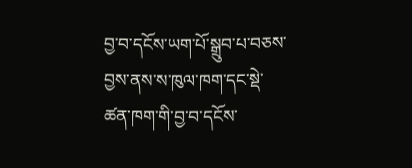བྱ་བ་དངོས་ཡག་པོ་སྒྲུབ་པ་བཅས་བྱས་ནས་ས་ཁུལ་ཁག་དང་སྡེ་ཚན་ཁག་གི་བྱ་བ་དངོས་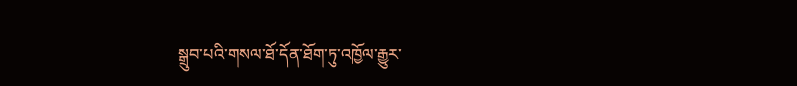སྒྲུབ་པའི་གསལ་ཐོ་དོན་ཐོག་ཏུ་འཁྱོལ་རྒྱུར་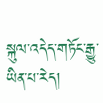སྐུལ་འདེད་གཏོང་རྒྱུ་ཡིན་པ་རེད།